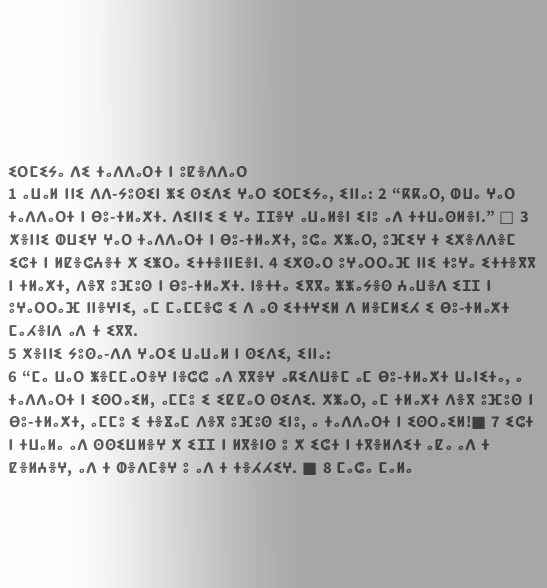ⵉⵔⵎⵉⵢⴰ ⴷⵉ ⵜⴰⴷⴷⴰⵔⵜ ⵏ ⵓⵇⴻⴷⴷⴰⵔ
1 ⴰⵡⴰⵍ ⵏⵏⵉ ⴷⴷ-ⵢⵓⵙⵉⵏ ⵥⵉ ⵙⵉⴷⵉ ⵖⴰⵔ ⵉⵔⵎⵉⵢⴰ, ⵉⵏⵏⴰ: 2 “ⴽⴽⴰⵔ, ⵀⵡⴰ ⵖⴰⵔ ⵜⴰⴷⴷⴰⵔⵜ ⵏ ⴱⵓ-ⵜⵍⴰⵅⵜ. ⴷⵉⵏⵏⵉ ⵉ ⵖⴰ ⵊⵊⴻⵖ ⴰⵡⴰⵍⴻⵏ ⵉⵏⵓ ⴰⴷ ⵜⵜⵡⴰⵙⵍⴻⵏ.” □ 3 ⵅⴻⵏⵏⵉ ⵀⵡⵉⵖ ⵖⴰⵔ ⵜⴰⴷⴷⴰⵔⵜ ⵏ ⴱⵓ-ⵜⵍⴰⵅⵜ, ⵓⵛⴰ ⵅⵥⴰⵔ, ⵓⴼⵉⵖ ⵜ ⵉⵅⴻⴷⴷⴻⵎ ⵉⵛⵜ ⵏ ⵍⵇⴻⵛⵄⴻⵜ ⵅ ⵉⵥⵔⴰ ⵉⵜⵜⴻⵏⵏⴹⴻⵏ. 4 ⵉⵅⵙⴰⵔ ⵓⵖⴰⵔⵔⴰⴼ ⵏⵏⵉ ⵜⵓⵖⴰ ⵉⵜⵜⴻⴳⴳ ⵏ ⵜⵍⴰⵅⵜ, ⴷⴻⴳ ⵓⴼⵓⵙ ⵏ ⴱⵓ-ⵜⵍⴰⵅⵜ. ⵏⴻⵜⵜⴰ ⵉⴳⴳⴰ ⵥⵥⴰⵢⴻⵙ ⵄⴰⵡⴻⴷ ⵉⵊⵊ ⵏ ⵓⵖⴰⵔⵔⴰⴼ ⵏⵏⴻⵖⵏⵉ, ⴰⵎ ⵎⴰⵎⵎⴻⵛ ⵉ ⴷ ⴰⵙ ⵉⵜⵜⵖⵉⵍ ⴷ ⵍⴻⵎⵍⵉⵃ ⵉ ⴱⵓ-ⵜⵍⴰⵅⵜ ⵎⴰⵃⴻⵏⴷ ⴰⴷ ⵜ ⵉⴳⴳ.
5 ⵅⴻⵏⵏⵉ ⵢⵓⵙⴰ-ⴷⴷ ⵖⴰⵔⵉ ⵡⴰⵡⴰⵍ ⵏ ⵙⵉⴷⵉ, ⵉⵏⵏⴰ:
6 “ⵎⴰ ⵡⴰⵔ ⵥⴻⵎⵎⴰⵔⴻⵖ ⵏⴻⵛⵛ ⴰⴷ ⴳⴳⴻⵖ ⴰⴽⵉⴷⵡⴻⵎ ⴰⵎ ⴱⵓ-ⵜⵍⴰⵅⵜ ⵡⴰⵏⵉⵜⴰ, ⴰ ⵜⴰⴷⴷⴰⵔⵜ ⵏ ⵉⵙⵔⴰⵉⵍ, ⴰⵎⵎⵓ ⵉ ⵉⵇⵇⴰⵔ ⵙⵉⴷⵉ. ⵅⵥⴰⵔ, ⴰⵎ ⵜⵍⴰⵅⵜ ⴷⴻⴳ ⵓⴼⵓⵙ ⵏ ⴱⵓ-ⵜⵍⴰⵅⵜ, ⴰⵎⵎⵓ ⵉ ⵜⴻⴵⴰⵎ ⴷⴻⴳ ⵓⴼⵓⵙ ⵉⵏⵓ, ⴰ ⵜⴰⴷⴷⴰⵔⵜ ⵏ ⵉⵙⵔⴰⵉⵍ!■ 7 ⵉⵛⵜ ⵏ ⵜⵡⴰⵍⴰ ⴰⴷ ⵙⵙⵉⵡⵍⴻⵖ ⵅ ⵉⵊⵊ ⵏ ⵍⴳⴻⵏⵙ ⵓ ⵅ ⵉⵛⵜ ⵏ ⵜⴳⴻⵍⴷⵉⵜ ⴰⵇⴰ ⴰⴷ ⵜ ⵇⴻⵍⵄⴻⵖ, ⴰⴷ ⵜ ⵀⴻⴷⵎⴻⵖ ⵓ ⴰⴷ ⵜ ⵜⴻⵃⵃⵉⵖ. ■ 8 ⵎⴰⵛⴰ ⵎⴰⵍⴰ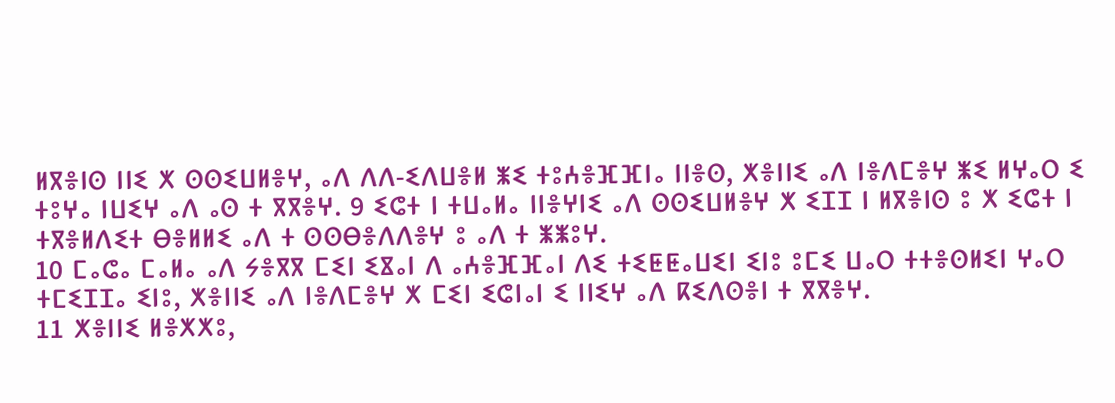ⵍⴳⴻⵏⵙ ⵏⵏⵉ ⵅ ⵙⵙⵉⵡⵍⴻⵖ, ⴰⴷ ⴷⴷ-ⵉⴷⵡⴻⵍ ⵥⵉ ⵜⵓⵄⴻⴼⴼⵏⴰ ⵏⵏⴻⵙ, ⵅⴻⵏⵏⵉ ⴰⴷ ⵏⴻⴷⵎⴻⵖ ⵥⵉ ⵍⵖⴰⵔ ⵉ ⵜⵓⵖⴰ ⵏⵡⵉⵖ ⴰⴷ ⴰⵙ ⵜ ⴳⴳⴻⵖ. 9 ⵉⵛⵜ ⵏ ⵜⵡⴰⵍⴰ ⵏⵏⴻⵖⵏⵉ ⴰⴷ ⵙⵙⵉⵡⵍⴻⵖ ⵅ ⵉⵊⵊ ⵏ ⵍⴳⴻⵏⵙ ⵓ ⵅ ⵉⵛⵜ ⵏ ⵜⴳⴻⵍⴷⵉⵜ ⴱⴻⵍⵍⵉ ⴰⴷ ⵜ ⵙⵙⴱⴻⴷⴷⴻⵖ ⵓ ⴰⴷ ⵜ ⵥⵥⵓⵖ.
10 ⵎⴰⵛⴰ ⵎⴰⵍⴰ ⴰⴷ ⵢⴻⴳⴳ ⵎⵉⵏ ⵉⴵⴰⵏ ⴷ ⴰⵄⴻⴼⴼⴰⵏ ⴷⵉ ⵜⵉⵟⵟⴰⵡⵉⵏ ⵉⵏⵓ ⵓⵎⵉ ⵡⴰⵔ ⵜⵜⴻⵙⵍⵉⵏ ⵖⴰⵔ ⵜⵎⵉⵊⵊⴰ ⵉⵏⵓ, ⵅⴻⵏⵏⵉ ⴰⴷ ⵏⴻⴷⵎⴻⵖ ⵅ ⵎⵉⵏ ⵉⵛⵏⴰⵏ ⵉ ⵏⵏⵉⵖ ⴰⴷ ⴽⵉⴷⵙⴻⵏ ⵜ ⴳⴳⴻⵖ.
11 ⵅⴻⵏⵏⵉ ⵍⴻⵅⵅⵓ,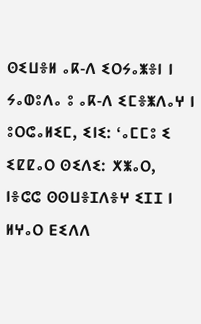ⵙⵉⵡⴻⵍ ⴰⴽ-ⴷ ⵉⵔⵢⴰⵥⴻⵏ ⵏ ⵢⴰⵀⵓⴷⴰ ⵓ ⴰⴽ-ⴷ ⵉⵎⴻⵥⴷⴰⵖ ⵏ ⵓⵔⵛⴰⵍⵉⵎ, ⵉⵏⵉ: ‘ⴰⵎⵎⵓ ⵉ ⵉⵇⵇⴰⵔ ⵙⵉⴷⵉ: ⵅⵥⴰⵔ, ⵏⴻⵛⵛ ⵙⵙⵡⴻⵊⴷⴻⵖ ⵉⵊⵊ ⵏ ⵍⵖⴰⵔ ⴹⵉⴷⴷ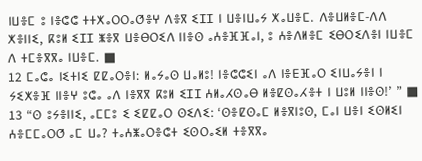ⵏⵡⴻⵎ ⵓ ⵏⴻⵛⵛ ⵜⵜⵅⴰⵔⵔⴰⵚⴻⵖ ⴷⴻⴳ ⵉⵊⵊ ⵏ ⵡⴻⵏⵡⴰⵢ ⵅⴰⵡⴻⵎ. ⴷⴻⵡⵍⴻⵎ-ⴷⴷ ⵅⴻⵏⵏⵉ, ⴽⵓⵍ ⵉⵊⵊ ⵥⴻⴳ ⵡⴻⴱⵔⵉⴷ ⵏⵏⴻⵙ ⴰⵄⴻⴼⴼⴰⵏ, ⵓ ⵄⴻⴷⵍⴻⵎ ⵉⴱⵔⵉⴷⴻⵏ ⵏⵡⴻⵎ ⴷ ⵜⵎⴻⴳⴳⴰ ⵏⵡⴻⵎ. ■
12 ⵎⴰⵛⴰ ⵏⵉⵜⵏⵉ ⵇⵇⴰⵔⴻⵏ: ⵍⴰⵢⴰⵙ ⵡⴰⵍⵓ! ⵏⴻⵛⵛⵉⵏ ⴰⴷ ⵏⴻⴹⴼⴰⵔ ⵉⵏⵡⴰⵢⴻⵏ ⵏ ⵢⵉⵅⴻⴼ ⵏⵏⴻⵖ ⵓⵛⴰ ⴰⴷ ⵏⴻⴳⴳ ⴽⵓⵍ ⵉⵊⵊ ⵄⵍⴰⵃⵙⴰⴱ ⵍⴻⵇⵙⴰⵃⴻⵜ ⵏ ⵡⵓⵍ ⵏⵏⴻⵙ!’ ” ■
13 “ⵙ ⵓⵢⴻⵏⵏⵉ, ⴰⵎⵎⵓ ⵉ ⵉⵇⵇⴰⵔ ⵙⵉⴷⵉ: ‘ⵙⴻⵇⵙⴰⵎ ⵍⴻⴳⵏⵓⵙ, ⵎⴰⵏ ⵡⴻⵏ ⵉⵙⵍⵉⵏ ⵄⴻⵎⵎⴰⵔⵚ ⴰⵎ ⵡⴰ? ⵜⴰⵄⵥⴰⵔⴻⵛⵜ ⵉⵙⵔⴰⵉⵍ ⵜⴻⴳⴳⴰ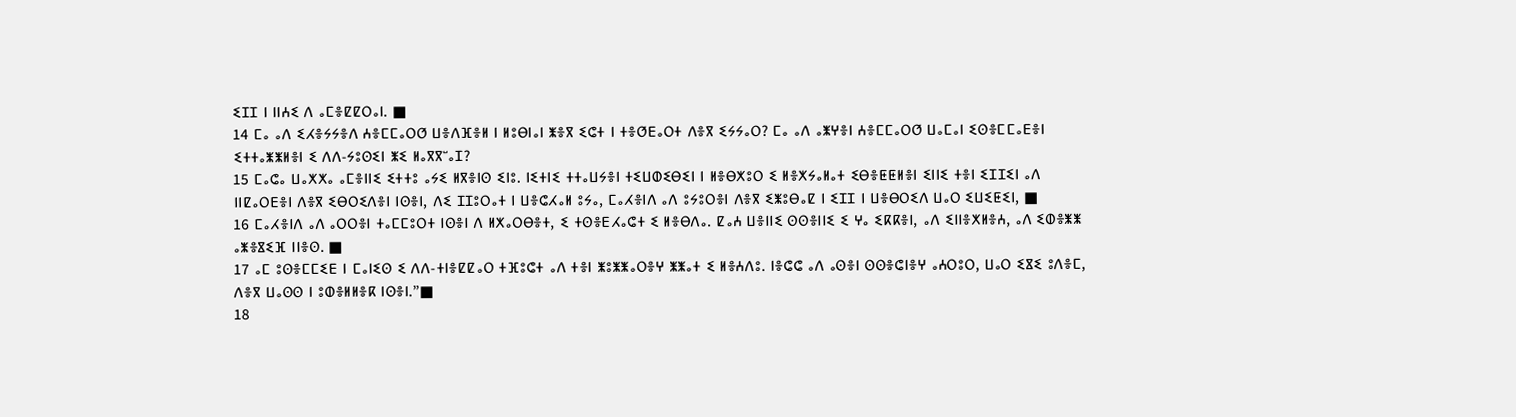ⵉⵊⵊ ⵏ ⵏⵏⵄⵉ ⴷ ⴰⵎⴻⵇⵇⵔⴰⵏ. ■
14 ⵎⴰ ⴰⴷ ⵉⵃⴻⵢⵢⴻⴷ ⵄⴻⵎⵎⴰⵔⵚ ⵡⴻⴷⴼⴻⵍ ⵏ ⵍⵓⴱⵏⴰⵏ ⵥⴻⴳ ⵉⵛⵜ ⵏ ⵜⴻⵚⴹⴰⵔⵜ ⴷⴻⴳ ⵉⵢⵢⴰⵔ? ⵎⴰ ⴰⴷ ⴰⵥⵖⴻⵏ ⵄⴻⵎⵎⴰⵔⵚ ⵡⴰⵎⴰⵏ ⵉⵙⴻⵎⵎⴰⴹⴻⵏ ⵉⵜⵜⴰⵥⵥⵍⴻⵏ ⵉ ⴷⴷ-ⵢⵓⵙⵉⵏ ⵥⵉ ⵍⴰⴳⴳⵯⴰⵊ?
15 ⵎⴰⵛⴰ ⵡⴰⵅⵅⴰ ⴰⵎⴻⵏⵏⵉ ⵉⵜⵜⵓ ⴰⵢⵉ ⵍⴳⴻⵏⵙ ⵉⵏⵓ. ⵏⵉⵜⵏⵉ ⵜⵜⴰⵡⵢⴻⵏ ⵜⵉⵡⵀⵉⴱⵉⵏ ⵏ ⵍⴻⴱⵅⵓⵔ ⵉ ⵍⴻⵅⵢⴰⵍⴰⵜ ⵉⴱⴻⵟⵟⵍⴻⵏ ⵉⵏⵏⵉ ⵜⴻⵏ ⵉⵊⵊⵉⵏ ⴰⴷ ⵏⵏⵇⴰⵔⴹⴻⵏ ⴷⴻⴳ ⵉⴱⵔⵉⴷⴻⵏ ⵏⵙⴻⵏ, ⴷⵉ ⵊⵊⵓⵔⴰⵜ ⵏ ⵡⴻⵛⵃⴰⵍ ⵓⵢⴰ, ⵎⴰⵃⴻⵏⴷ ⴰⴷ ⵓⵢⵓⵔⴻⵏ ⴷⴻⴳ ⵉⵥⵓⴱⴰⵇ ⵏ ⵉⵊⵊ ⵏ ⵡⴻⴱⵔⵉⴷ ⵡⴰⵔ ⵉⵡⵉⵟⵉⵏ, ■
16 ⵎⴰⵃⴻⵏⴷ ⴰⴷ ⴰⵔⵔⴻⵏ ⵜⴰⵎⵎⵓⵔⵜ ⵏⵙⴻⵏ ⴷ ⵍⵅⴰⵔⴱⴻⵜ, ⵉ ⵜⵙⴻⴹⵃⴰⵛⵜ ⵉ ⵍⴻⴱⴷⴰ. ⵇⴰⵄ ⵡⴻⵏⵏⵉ ⵙⵙⴻⵏⵏⵉ ⵉ ⵖⴰ ⵉⴽⴽⴻⵏ, ⴰⴷ ⵉⵏⵏⴻⵅⵍⴻⵄ, ⴰⴷ ⵉⵀⴻⵥⵥ ⴰⵥⴻⴵⵉⴼ ⵏⵏⴻⵙ. ■
17 ⴰⵎ ⵓⵙⴻⵎⵎⵉⴹ ⵏ ⵎⴰⵏⵉⵙ ⵉ ⴷⴷ-ⵜⵏⴻⵇⵇⴰⵔ ⵜⴼⵓⵛⵜ ⴰⴷ ⵜⴻⵏ ⵥⵓⵥⵥⴰⵔⴻⵖ ⵥⵥⴰⵜ ⵉ ⵍⴻⵄⴷⵓ. ⵏⴻⵛⵛ ⴰⴷ ⴰⵙⴻⵏ ⵙⵙⴻⵛⵏⴻⵖ ⴰⵄⵔⵓⵔ, ⵡⴰⵔ ⵉⴵⵉ ⵓⴷⴻⵎ, ⴷⴻⴳ ⵡⴰⵙⵙ ⵏ ⵓⵀⴻⵍⵍⴻⴽ ⵏⵙⴻⵏ.”■
18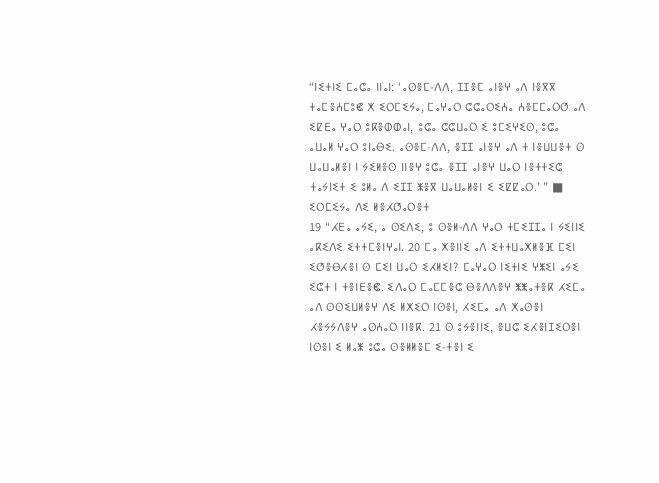“ⵏⵉⵜⵏⵉ ⵎⴰⵛⴰ ⵏⵏⴰⵏ: ‘ⴰⵙⴻⵎ-ⴷⴷ, ⵊⵊⴻⵎ ⴰⵏⴻⵖ ⴰⴷ ⵏⴻⴳⴳ ⵜⴰⵎⴻⵄⵎⵓⵞ ⵅ ⵉⵔⵎⵉⵢⴰ, ⵎⴰⵖⴰⵔ ⵛⵛⴰⵔⵉⵄⴰ ⵄⴻⵎⵎⴰⵔⵚ ⴰⴷ ⵉⵇⴹⴰ ⵖⴰⵔ ⵓⴽⴻⵀⵀⴰⵏ, ⵓⵛⴰ ⵛⵛⵡⴰⵔ ⵉ ⵓⵎⵉⵖⵉⵙ, ⵓⵛⴰ ⴰⵡⴰⵍ ⵖⴰⵔ ⵓⵏⴰⴱⵉ. ⴰⵙⴻⵎ-ⴷⴷ, ⴻⵊⵊ ⴰⵏⴻⵖ ⴰⴷ ⵜ ⵏⴻⵡⵡⴻⵜ ⵙ ⵡⴰⵡⴰⵍⴻⵏ ⵏ ⵢⵉⵍⴻⵙ ⵏⵏⴻⵖ ⵓⵛⴰ ⴻⵊⵊ ⴰⵏⴻⵖ ⵡⴰⵔ ⵏⴻⵜⵜⵉⵛ ⵜⴰⵢⵏⵉⵜ ⵉ ⵓⵍⴰ ⴷ ⵉⵊⵊ ⵥⴻⴳ ⵡⴰⵡⴰⵍⴻⵏ ⵉ ⵉⵇⵇⴰⵔ.’ ” ■
ⵉⵔⵎⵉⵢⴰ ⴷⵉ ⵍⴻⵃⵚⴰⵔⴻⵜ
19 “ⵃⴹⴰ ⴰⵢⵉ, ⴰ ⵙⵉⴷⵉ, ⵓ ⵙⴻⵍ-ⴷⴷ ⵖⴰⵔ ⵜⵎⵉⵊⵊⴰ ⵏ ⵢⵉⵏⵏⵉ ⴰⴽⵉⴷⵉ ⵉⵜⵜⵎⴻⵏⵖⴰⵏ. 20 ⵎⴰ ⵅⴻⵏⵏⵉ ⴰⴷ ⵉⵜⵜⵡⴰⵅⵍⴻⴼ ⵎⵉⵏ ⵉⵚⴻⴱⵃⴻⵏ ⵙ ⵎⵉⵏ ⵡⴰⵔ ⵉⵃⵍⵉⵏ? ⵎⴰⵖⴰⵔ ⵏⵉⵜⵏⵉ ⵖⵥⵉⵏ ⴰⵢⵉ ⵉⵛⵜ ⵏ ⵜⴻⵏⴹⴻⵞ. ⵉⴷⴰⵔ ⵎⴰⵎⵎⴻⵛ ⴱⴻⴷⴷⴻⵖ ⵥⵥⴰⵜⴻⴽ ⵃⵉⵎⴰ ⴰⴷ ⵙⵙⵉⵡⵍⴻⵖ ⴷⵉ ⵍⵅⵉⵔ ⵏⵙⴻⵏ, ⵃⵉⵎⴰ ⴰⴷ ⵅⴰⵙⴻⵏ ⵃⴻⵢⵢⴷⴻⵖ ⴰⵙⵄⴰⵔ ⵏⵏⴻⴽ. 21 ⵙ ⵓⵢⴻⵏⵏⵉ, ⴻⵡⵛ ⵉⵃⴻⵏⵊⵉⵔⴻⵏ ⵏⵙⴻⵏ ⵉ ⵍⴰⵥ ⵓⵛⴰ ⵙⴻⵍⵍⴻⵎ ⵉ-ⵜⴻⵏ ⵉ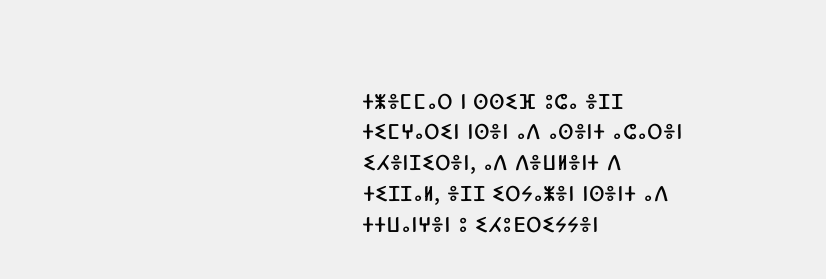ⵜⵥⴻⵎⵎⴰⵔ ⵏ ⵙⵙⵉⴼ ⵓⵛⴰ ⴻⵊⵊ ⵜⵉⵎⵖⴰⵔⵉⵏ ⵏⵙⴻⵏ ⴰⴷ ⴰⵙⴻⵏⵜ ⴰⵛⴰⵔⴻⵏ ⵉⵃⴻⵏⵊⵉⵔⴻⵏ, ⴰⴷ ⴷⴻⵡⵍⴻⵏⵜ ⴷ ⵜⵉⵊⵊⴰⵍ, ⴻⵊⵊ ⵉⵔⵢⴰⵥⴻⵏ ⵏⵙⴻⵏⵜ ⴰⴷ ⵜⵜⵡⴰⵏⵖⴻⵏ ⵓ ⵉⵃⵓⴹⵔⵉⵢⵢⴻⵏ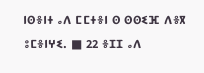ⵏⵙⴻⵏⵜ ⴰⴷ ⵎⵎⵜⴻⵏ ⵙ ⵙⵙⵉⴼ ⴷⴻⴳ ⵓⵎⴻⵏⵖⵉ. ■ 22 ⴻⵊⵊ ⴰⴷ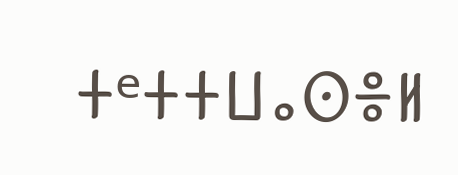ⵜᵉⵜⵜⵡⴰⵙⴻⵍ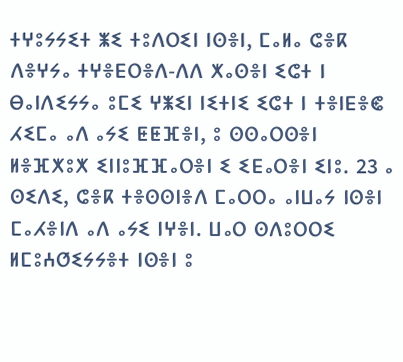ⵜⵖⵓⵢⵢⵉⵜ ⵥⵉ ⵜⵓⴷⵔⵉⵏ ⵏⵙⴻⵏ, ⵎⴰⵍⴰ ⵛⴻⴽ ⴷⴻⵖⵢⴰ ⵜⵖⴻⴹⵔⴻⴷ-ⴷⴷ ⵅⴰⵙⴻⵏ ⵉⵛⵜ ⵏ ⴱⴰⵏⴷⵉⵢⵢⴰ ⵓⵎⵉ ⵖⵥⵉⵏ ⵏⵉⵜⵏⵉ ⵉⵛⵜ ⵏ ⵜⴻⵏⴹⴻⵞ ⵃⵉⵎⴰ ⴰⴷ ⴰⵢⵉ ⵟⵟⴼⴻⵏ, ⵓ ⵙⵙⴰⵔⵙⴻⵏ ⵍⴻⴼⵅⵓⵅ ⵉⵏⵏⵓⴼⴼⴰⵔⴻⵏ ⵉ ⵉⴹⴰⵔⴻⵏ ⵉⵏⵓ. 23 ⴰ ⵙⵉⴷⵉ, ⵛⴻⴽ ⵜⴻⵙⵙⵏⴻⴷ ⵎⴰⵔⵔⴰ ⴰⵏⵡⴰⵢ ⵏⵙⴻⵏ ⵎⴰⵃⴻⵏⴷ ⴰⴷ ⴰⵢⵉ ⵏⵖⴻⵏ. ⵡⴰⵔ ⵙⴷⵓⵔⵔⵉ ⵍⵎⵓⵄⵚⵉⵢⵢⴻⵜ ⵏⵙⴻⵏ ⵓ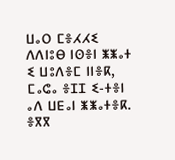ⵡⴰⵔ ⵎⴻⵃⵃⵉ ⴷⴷⵏⵓⴱ ⵏⵙⴻⵏ ⵥⵥⴰⵜ ⵉ ⵡⵓⴷⴻⵎ ⵏⵏⴻⴽ, ⵎⴰⵛⴰ ⴻⵊⵊ ⵉ-ⵜⴻⵏ ⴰⴷ ⵡⴹⴰⵏ ⵥⵥⴰⵜⴻⴽ. ⴻⴳⴳ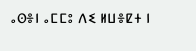ⴰⵙⴻⵏ ⴰⵎⵎⵓ ⴷⵉ ⵍⵡⴻⵇⵜ ⵏ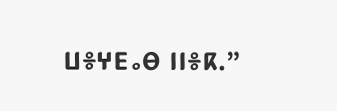ⵡⴻⵖⴹⴰⴱ ⵏⵏⴻⴽ.”